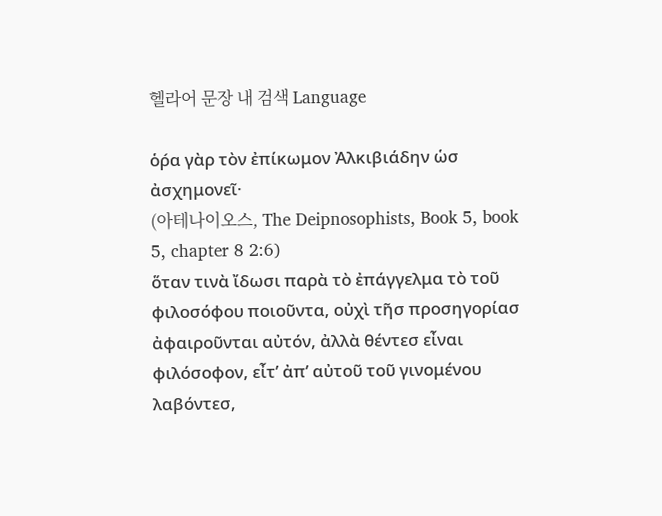헬라어 문장 내 검색 Language

ὁρ́α γὰρ τὸν ἐπίκωμον Ἀλκιβιάδην ὡσ ἀσχημονεῖ·
(아테나이오스, The Deipnosophists, Book 5, book 5, chapter 8 2:6)
ὅταν τινὰ ἴδωσι παρὰ τὸ ἐπάγγελμα τὸ τοῦ φιλοσόφου ποιοῦντα, οὐχὶ τῆσ προσηγορίασ ἀφαιροῦνται αὐτόν, ἀλλὰ θέντεσ εἶναι φιλόσοφον, εἶτ’ ἀπ’ αὐτοῦ τοῦ γινομένου λαβόντεσ,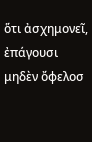ὅτι ἀσχημονεῖ, ἐπάγουσι μηδὲν ὄφελοσ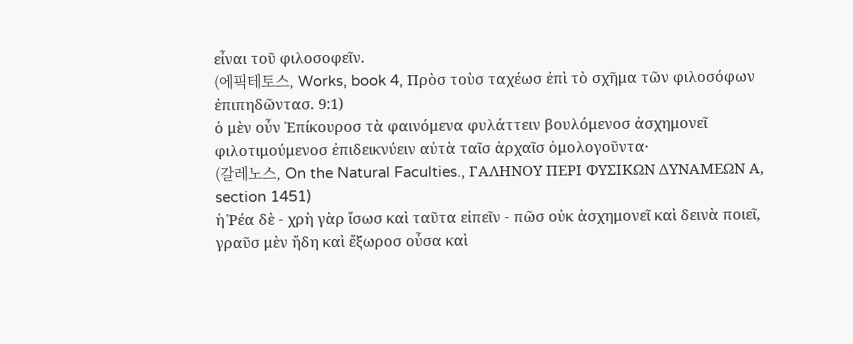εἶναι τοῦ φιλοσοφεῖν.
(에픽테토스, Works, book 4, Πρὸσ τοὺσ ταχέωσ ἐπὶ τὸ σχῆμα τῶν φιλοσόφων ἐπιπηδῶντασ. 9:1)
ὁ μὲν οὖν Ἐπίκουροσ τὰ φαινόμενα φυλάττειν βουλόμενοσ ἀσχημονεῖ φιλοτιμούμενοσ ἐπιδεικνύειν αὐτὰ ταῖσ ἀρχαῖσ ὁμολογοῦντα·
(갈레노스, On the Natural Faculties., ΓΑΛΗΝΟΥ ΠΕΡΙ ΦΥΣΙΚΩΝ ΔΥΝΑΜΕΩΝ Α, section 1451)
ἡ Ῥέα δὲ ‐ χρὴ γὰρ ἴσωσ καὶ ταῦτα εἰπεῖν ‐ πῶσ οὐκ ἀσχημονεῖ καὶ δεινὰ ποιεῖ, γραῦσ μὲν ἤδη καὶ ἔξωροσ οὖσα καὶ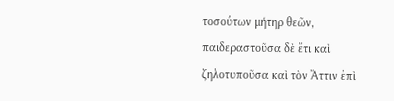τοσούτων μήτηρ θεῶν, παιδεραστοῦσα δὲ ἔτι καὶ ζηλοτυποῦσα καὶ τὸν Ἄττιν ἐπὶ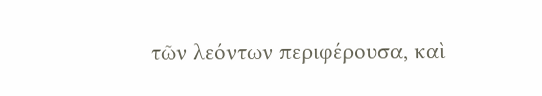τῶν λεόντων περιφέρουσα, καὶ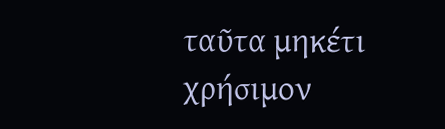ταῦτα μηκέτι χρήσιμον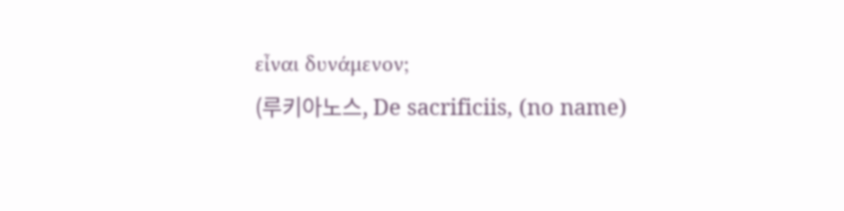εἶναι δυνάμενον;
(루키아노스, De sacrificiis, (no name)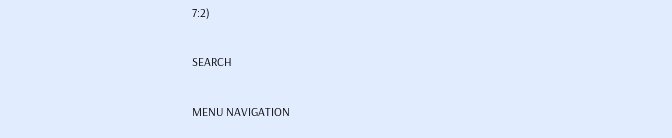7:2)

SEARCH

MENU NAVIGATION